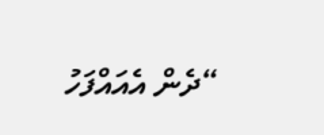“ދެން އެއައްފަހު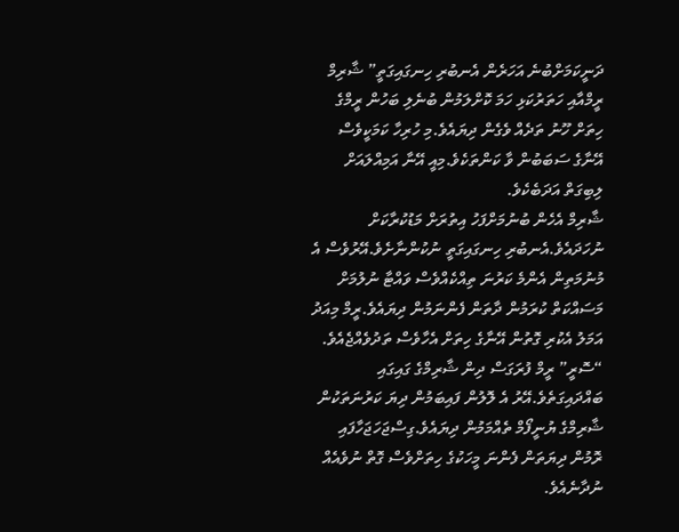ދަނީކަމަށްބުނެ އަހަރެން އެނބުރި ހިނގައިގަތީ” ޝާރިމް ރީމްއާއި ހަތަރުކަޅި ހަމަ ކޮށްލަމުން ބުނެލި ބަހުން ރީމްގެ ހިތަށް ހޫނު ތަދެއް ވެގެން ދިޔައެވެ.މި ހުރިހާ ކަމަކީވެސް އޭނާގެ ސަބަބުން ވާ ކަންތަކެވެ.މިއީ އޭނާ އަމިއްލައަށް ލިބިގަތް އަދަބެކެވެ.
ޝާރިމް އެހެން ބުނުމަށްފަހު އިތުރަށް މަޑުކުރާކަށް ނުހަދައެވެ.އެނބުރި ހިނގައިގަތީ ނުކުންނާށެވެ.އޭރުވެސް އެ މުނުމަތިން އެންމެ ކަރުނަ ތިއްކެއްވެސް ވައްޓާ ނުލުމަށް މަސައްކަތް ކުރަމުން ދާތަން ފެންނަމުން ދިޔައެވެ.ރީމް މިއަދު އަމަލު އެކުރި ގޮތުން އޭނާގެ ހިތަށް އެހާވެސް ތަދުވެއްޖެއެވެ.
“ސޮރީ” ރީމް ފުރަގަސް ދިން ޝާރިމްގެ ގައިގައި ބައްދައިގަތެވެ.އޭރު އެ ލޮލުން ފައިބަމުން ދިޔަ ކަރުނަތަކުން ޝާރިމްގެ ޔުނީފޯމް ތެއްމަމުން ދިޔައެވެ.ގިސްޖަހަޖަހާފައި ރޮމުން ދިޔަތަން ފެންނަ މީހަކުގެ ހިތަށްވެސް ގޮތް ނުވެއެއް ނުދާނެއެވެ.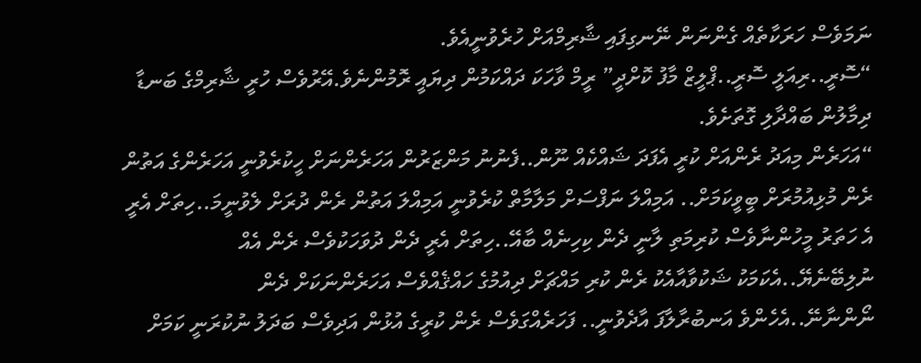ނަމަވެސް ހަރަކާތެއް ގެންނަން ނޭނގިފައި ޝާރިމްއަށް ހުރެވުނީއެވެ.
“ސޮރީ..ރިއަލީ ސޮރީ..ޕްލީޒް މާފު ކޮށްދީ” ރީމް ވާހަކަ ދައްކަމުން ދިޔައީ ރޮމުންނެވެ.އޭރުވެސް ހުރީ ޝާރިމްގެ ބަނޑާ ދިމާލުން ބައްދާލި ގޮތަށެވެ.
“އަހަރެން މިއަދު ރެންއަށް ކުރީ އެފަދަ ޝައްކެއް ނޫން..ފެނުނު މަންޒަރުން އަހަރެންނަށް ހީކުރެވުނީ އަހަރެންގެ އަތުން ރެން މުޅިއުމުރަށް ބީވީކަމަށް.. އަމިއްލަ ނަފްސަށް މަލާމާތް ކުރެވުނީ އަމިއްލަ އަތުން ރެން ދުރަށް ލެވުނީމަ..ހިތަށް އެރީ އެ ހަތަރު މީހުންނާވެސް ކުރިމަތި ލާނީ ދެން ކިހިނެއް ބާއޭ..ހިތަށް އެރީ ދެން ދުވަހަކުވެސް ރެން އެއް ނުލިބޭނެޔޭ..އެކަމަކު ޝަކުވާއާއެކު ރެން ކުރި މައްޗަށް ދިއުމުގެ ހައްޤެއްވެސް އަހަރެންނަކަށް ދެން ނޯންނާނޭ..އެހެންވެ އަނބުރާލާފަ އާދެވުނީ.. ފަހަރެއްގަވެސް ރެން ކުރީގެ އުޅުން އަދިވެސް ބަދަލު ނުކުރަނީ ކަމަށް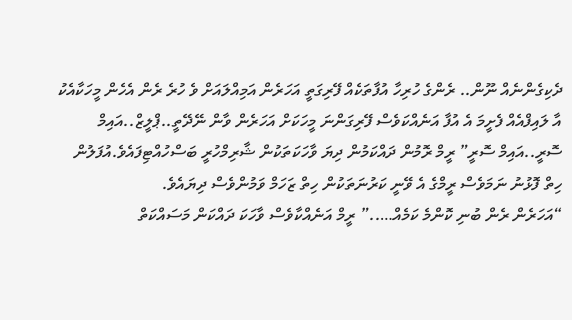ދެކިގެންނެއް ނޫން.. ރެންގެ ހުރިހާ އުފާތަކެއް ފޭރިގަތީ އަހަރެން އަމިއްލައަށް ވެ ހުރެ ރެން އެހެން މީހަކާއެކު އާ ލައިފްއެއް ފެށީމަ އެ އުފާ އަނެއްކަވެސް ފޭރިގަންނަ މީހަކަށް އަހަރެން ވާން ނޭދޭތީ..ޕްލީޒް..އައިމް ސޮރީ..އައިމް ސޮރީ” ރީމް ރޮމުން ދައްކަމުން ދިޔަ ވާހަކަތަކުން ޝާރިމްހުރީ ބަސްހުއްޓިފައެވެ.އުފަލުން ހިތް ފޮޅުނު ނަމަވެސް ރީމްގެ އެ ވޭނީ ކަރުނަތަކުން ހިތް ޒަހަމް ވަމުންވެސް ދިޔައެވެ.
“އަހަރެން ރެން ބުނި ކޮންމެ ކަމެއް…..” ރީމް އަނެއްކާވެސް ވާހަކަ ދައްކަން މަސައްކަތް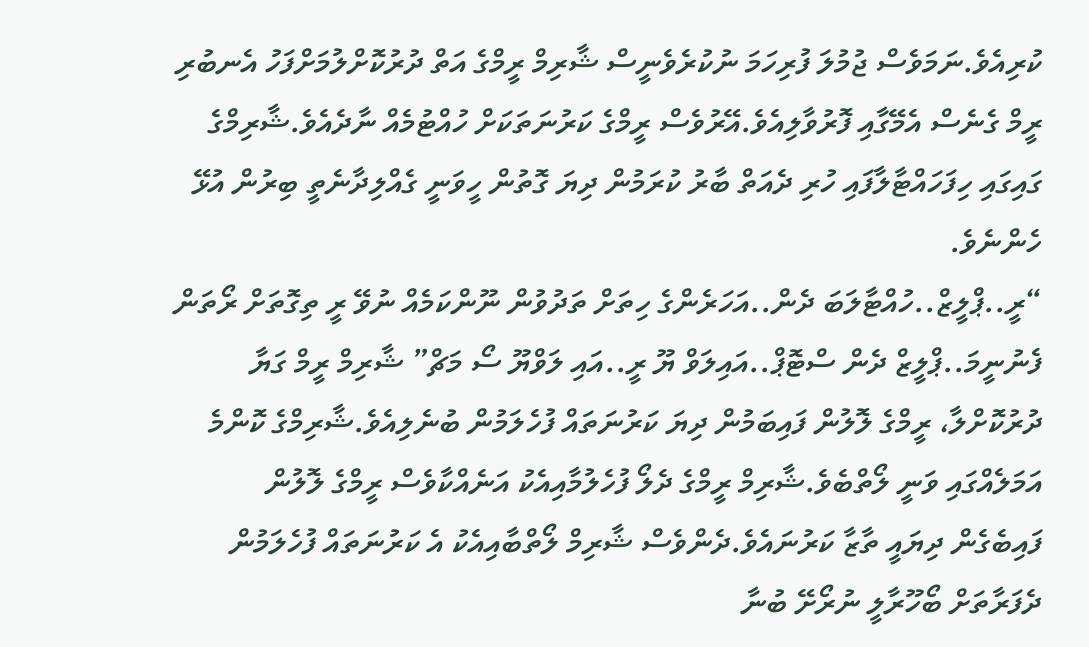ކުރިއެވެ.ނަމަވެސް ޖުމުލަ ފުރިހަމަ ނުކުރެވެނީސް ޝާރިމް ރީމްގެ އަތް ދުރުކޮށްލުމަށްފަހު އެނބުރި ރީމް ގެނެސް އެމޭގާއި ފޮރުވާލިއެވެ.އޭރުވެސް ރީމްގެ ކަރުނަތަކަށް ހުއްޓުމެއް ނާދެއެވެ.ޝާރިމްގެ ގައިގައި ހިފަހައްޓާލާފައި ހުރި ދެއަތް ބާރު ކުރަމުން ދިޔަ ގޮތުން ހީވަނީ ގެއްލިދާނެތީ ބިރުން އުޅޭ ހެންނެވެ.
“ރީ..ޕްލީޒް..ހުއްޓާލަބަ ދެން..އަހަރެންގެ ހިތަށް ތަދުވުން ނޫންކަމެއް ނުވޭ ރީ ތިގޮތަށް ރޯތަން ފެނުނީމަ..ޕްލީޒް ދެން ސްޓޮޕް..އައިލަވް ޔޫ ރީ..އައި ލަވްޔޫ ސޯ މަޗް” ޝާރިމް ރީމް ގަޔާ ދުރުކޮށްލާ، ރީމްގެ ލޮލުން ފައިބަމުން ދިޔަ ކަރުނަތައް ފުހެލަމުން ބުނެލިއެވެ.ޝާރިމްގެ ކޮންމެ އަމަލެއްގައި ވަނީ ލޯތްބެވެ.ޝާރިމް ރީމްގެ ދެލޯ ފުހެލުމާއިއެކު އަނެއްކާވެސް ރީމްގެ ލޮލުން ފައިބެގެން ދިޔައީ ތާޒާ ކަރުނައެވެ.ދެންވެސް ޝާރިމް ލޯތްބާއިއެކު އެ ކަރުނަތައް ފުހެލަމުން ދެފަރާތަށް ބޯހޫރާލީ ނުރޯށޭ ބުނާ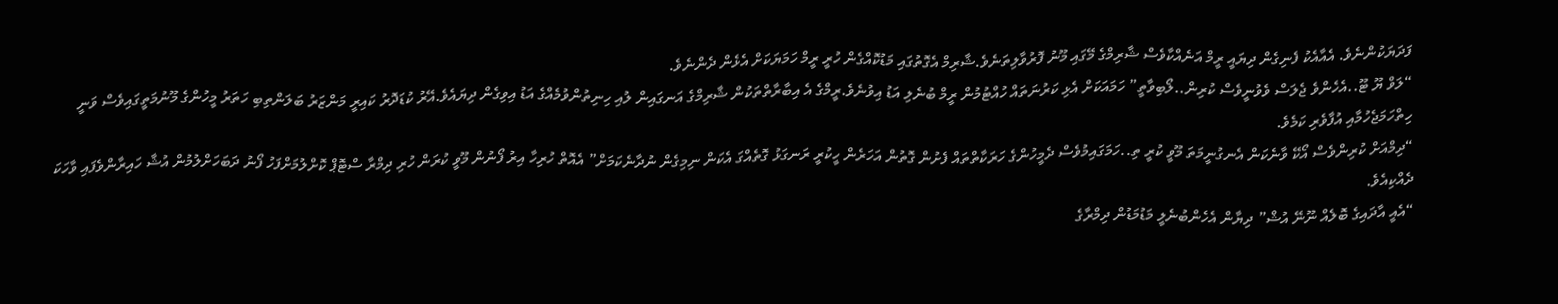ފަދަޔަކުންނެވެ. އެއާއެކު ފެނިގެން ދިޔައީ ރީމް އަނެއްކާވެސް ޝާރިމްގެ މޭގައި މޫނު ފޮރުވާލިތަނެވެ.ޝާރިމް އެގޮތުގައި މަޑުކޮއްގެން ހުރީ ރީމް ހަމަޔަކަށް އެޅެން ދެންނެވެ.
“ލަވް ޔޫ ޓޫ..އެހެންވެ ޖެލަސް ވެވުނީވެސް ކުރިން..ލޯބިވާތީ” ހަމައަކަށް އެޅި ކަރުނަތައް ހުއްޓުމުން ރީމް ބުނެލި އަޑު އިވުނެވެ.ރީމްގެ އެ އިބާރާތްތަކުން ޝާރިމްގެ އަނގައިން ލުއި ހިނިތުންވުމެއްގެ އަޑު އިވިގެން ދިޔައެވެ.އޭރު ކުޑަދޮރު ކައިރީ މަންޒަރު ބަލަންތިބި ހަތަރު މީހުންގެ މޫނުމަތީގައިވެސް ވަނީ ހިތްހަމަޖެހުމާއި އުފާވެރި ކަމެވެ.
“ދިމްއަށް ކުރިންވެސް އޯކޭ ވާނެކަން އެނގުނީމަތަ މޫވީ ކުރީ ތި..ހަމަގައިމުވެސް ދެމީހުންގެ ހަރަކާތްތައް ފެށުން ގޮތުން އަހަރެން ހީކުރީ ރަނގަޅު ގޮތެއްގަ އެކަން ނިމިގެން ނުދާނެކަމަށް” އެއޮތް ހުރިހާ އިރު ފޯނުން މޫވީ ކުރަން ހުރި ދިމްރާ ސްޓޮޕް ކޮށްލުމަށްފަހު ފޯނު ދަބަހަށްލުމުން އުޝާ ހައިރާންވެފައި ވާހަކަ ދެއްކިއެވެ.
“އެއީ އާދައިގެ ބޮލެއް ނޫނޭ އުޝް” ދިޔާން އެހެންބުނެލީ މަޑުމަޑުން ދިމްރާގެ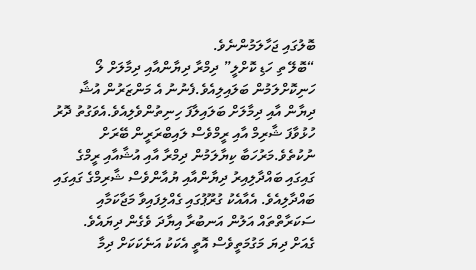ބޮލުގައި ޖަހާލަމުންނެވެ.
“ބޮލޭ ތި ހަޑި ކޮށްލީ” ދިމްރާ ދިޔާންއާއި ދިމާލަށް ލޯ ހަނިކޮށްލަމުން ބަލައިލިއެވެ.ފެނުނު އެ މަންޒަރުން އުޝާ ދިޔާން އާއި ދިމާލަށް ބަލައިލާފަ ހިނިތުންވެލިއެވެ.އެވަގުތު ދޮރު ހުޅުވާފަ ޝާރިމް އާއި ރީމްވެސް ލައިބްރަރީން ބޭރަށް ނުކުތެވެ.މަރުހަބާ ކިޔާލަމުން ދިމްރާ އާއި އުޝާއާއި ރީމްގެ ގައިގައި ބައްދާލިއިރު ދިޔާންއާއި ޔުއާންވެސް ޝާރިމްގެ ގައިގައި ބައްދާލިއެވެ. އެއާއެކު ގުރޫޕުގައި ގެއްލިފައިވާ މަޖާކަމާއި ސަކަރާތްތައް އަލުން އަނބުރާ އިޔާދަ ވެގެން ދިޔައެވެ.
ގެއަށް ދިޔަ މަގުމަތީވެސް އޮތީ އެކަކު އަނެކަކަށް ދިމާ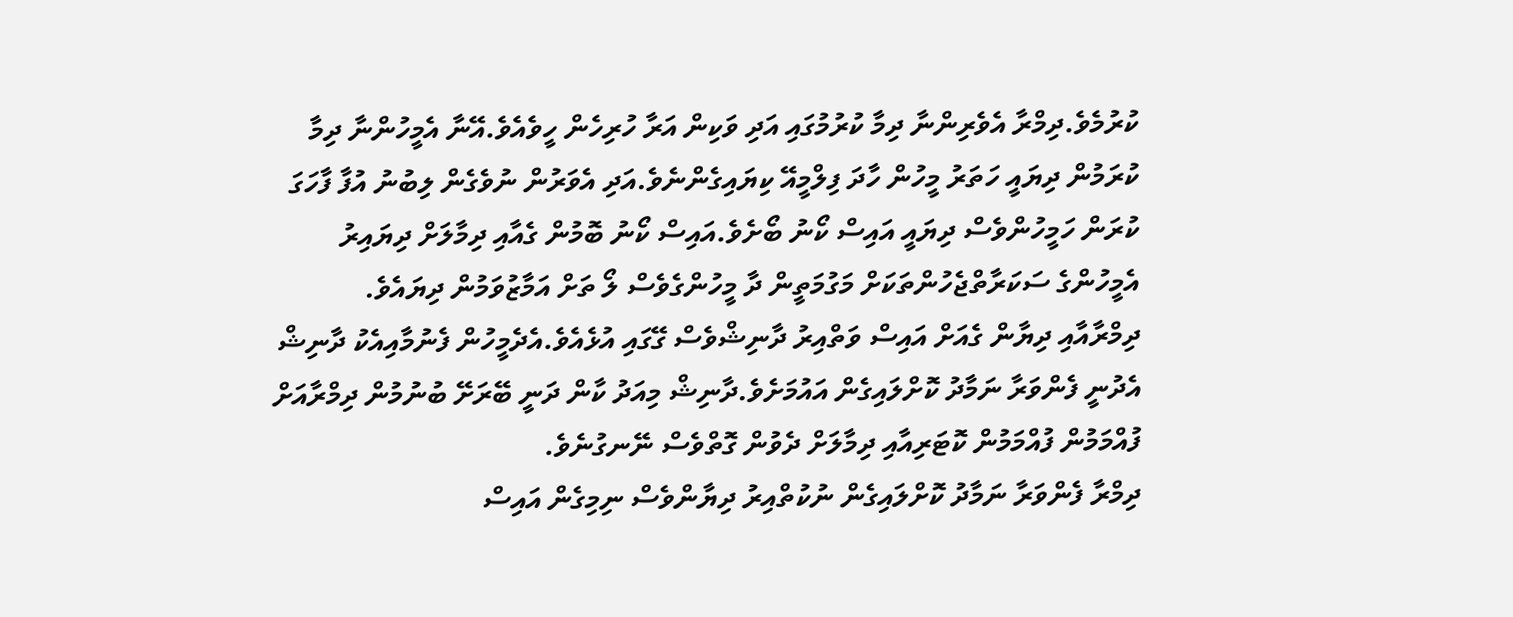ކުރުމެވެ.ދިމްރާ އެވެރިންނާ ދިމާ ކުރުމުގައި އަދި ވަކިން އަރާ ހުރިހެން ހީވެއެވެ.އޭނާ އެމީހުންނާ ދިމާ ކުރަމުން ދިޔައީ ހަތަރު މީހުން ހާދަ ފިލްމީއޭ ކިޔައިގެންނެވެ.އަދި އެވަރުން ނުވެގެން ލިބުނު އުފާ ފާހަގަ ކުރަން ހަމީހުންވެސް ދިޔައީ އައިސް ކޯނު ބޯށެވެ.އައިސް ކޯނު ބޮމުން ގެއާއި ދިމާލަށް ދިޔައިރު އެމީހުންގެ ސަކަރާތްޖެހުންތަކަށް މަގުމަތީން ދާ މީހުންގެވެސް ލޯ ތަށް އަމާޒުވަމުން ދިޔައެވެ.
ދިމްރާއާއި ދިޔާން ގެއަށް އައިސް ވަތްއިރު ދާނިޝްވެސް ގޭގައި އުޅެއެވެ.އެދެމީހުން ފެނުމާއިއެކު ދާނިޝް އެދުނީ ފެންވަރާ ނަމާދު ކޮށްލައިގެން އައުމަށެވެ.ދާނިޝް މިއަދު ކާން ދަނީ ބޭރަށޭ ބުނުމުން ދިމްރާއަށް ފުއްމަމުން ފުއްމަމުން ކޮޓަރިއާއި ދިމާލަށް ދެވުން ގޮތްވެސް ނޭނގުނެވެ.
ދިމްރާ ފެންވަރާ ނަމާދު ކޮށްލައިގެން ނުކުތްއިރު ދިޔާންވެސް ނިމިގެން އައިސް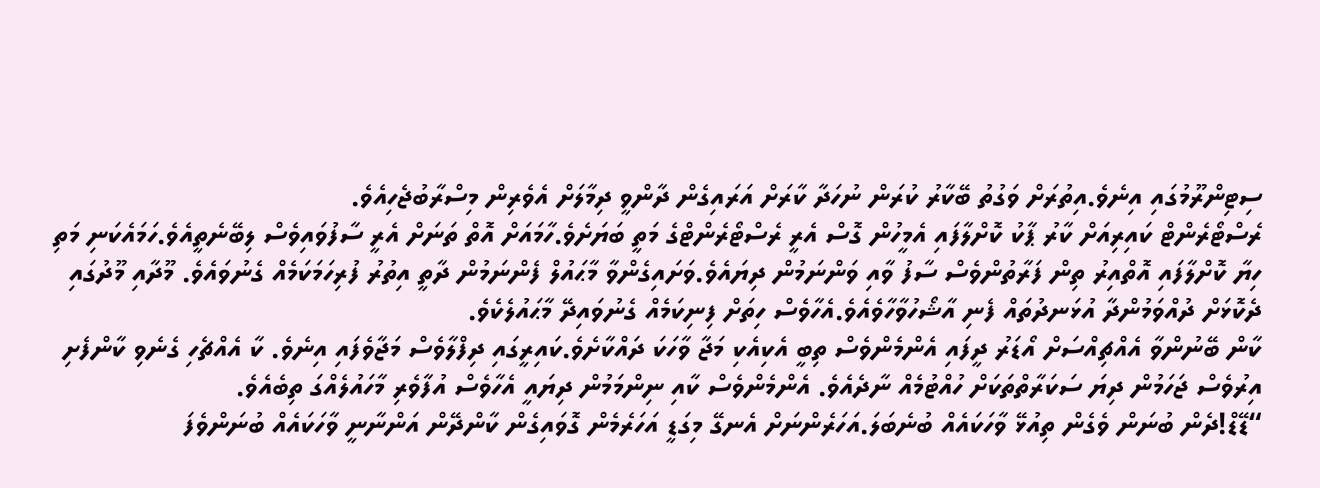ސިޓިންރޫމުގައި އިނެވެ.އިތުރަށް ވަގުތު ބޭކާރު ކުރަން ނުހަދާ ކާރަށް އަރައިގެން ދާންވީ ދިމާލަށް އެވެރިން މިސްރާބުޖެހިއެވެ.
ރެސްޓޯރެންޓް ކައިރިއަށް ކާރު ޕާކު ކޮށްލާފައި އެމީހުން ގޮސް އެރީ ރެސްޓޯރެންޓްގެ މަތީ ބަޔަށެވެ.ހާމައަށް އޮތް ތަނަށް އެރީ ސާފުވައިވެސް ލިބޭނެތީއެވެ.ހަމައެކަނި މަތި ހިޔާ ކޮށްލާފައި އޮތްއިރު ތިން ފަރާތުންވެސް ސާފު ވާއި ވަންނަމުން ދިޔައެވެ.ވަށައިގެންވާ މާޙައުލް ފެންނަމުން ދާތީ އިތުރު ފުރިހަމަކަމެއް ގެނުވައެވެ. މޫދާއި މޫދުގައި ދެކޮޅަށް ދުއްވަމުންދާ އުޅަނދުތައް ފެނި އާޝޯހުވާހާވެއެވެ.އެހާވެސް ހިތަށް ފިނިކަމެއް ގެނުވައިދޭ މާޙައުލެކެވެ.
ކާން ބޭނުންވާ އެއްޗިއްސަށް އޯޑަރު ދީފައި އެންމެންވެސް ތިބީ އެކިއެކި މަޖާ ވާހަކަ ދައްކާށެވެ.ކައިރީގައި ދިފްލާވެސް މަޖާވެފައި އިނެވެ. ކާ އެއްޗެހި ގެނެވި ކާންފެށި އިރުވެސް ޖަހަމުން ދިޔަ ސަކަރާތްތަކަށް ހުއްޓުމެއް ނާދެއެވެ. އެންމެންވެސް ކާއި ނިންމަމުން ދިޔައީ އެހާވެސް އުފާވެރި މާހައުލެއްގަ ތިބެއެވެ.
“ޑޭޑް!ދެން ބުނަން ވެގެން ތިއުޅޭ ވާހަކައެއް ބުނެބަލަ.އަހަރެންނަށް އެނގޭ މިގަޑީ އަހަރެމެން ގޮވައިގެން ކާންދޭން އަންނާނީ ވާހަކައެއް ބުނަންވެފަ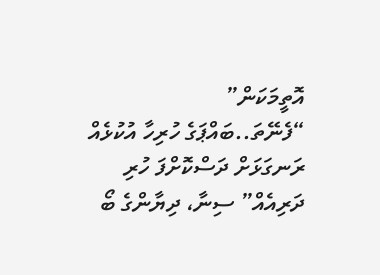އޮތީމަކަން”
“ފެނޭތަ..ބައްޕަގެ ހުރިހާ އުކުޅެއް ރަނގަޅަށް ދަސްކޮށްފަ ހުރި ދަރިއެއް” ސިނާ، ދިޔާންގެ ބޯ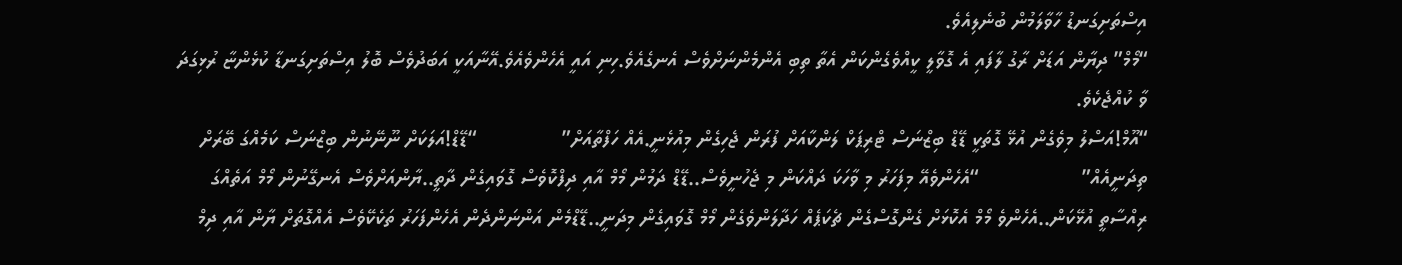އިސްތަށިގަނޑު ހާވާލަމުން ބުނެލިއެވެ.
“މޯމް” ދިޔާން އަޑަށް ރާގު ލާފައި އެ ގޮވާލީ ކީއްވެގެންކަން އެތާ ތިބި އެންމެންނަށްވެސް އެނގެއެވެ.ހިނި އައީ އެހެންވެއެވެ.އޭނާއަކީ އަބަދުވެސް ބޮލު އިސްތަށިގަނޑާ ކުޅެންޏާ ރުޅިގަދަ ވާ ކުއްޖެކެވެ.
“އޫމް!އަސްލު މިވެގެން އުޅޭ ގޮތަކީ ޑޭޑް ބިޒްނަސް ޓްރިޕަކް ލަންކާއަށް ފުރަން ޖެހިގެން މިއުޅެނީ.އެއް ހަފްތާއަށް”               “ޑޭޑް!އަލަކަށް ނޫނޭނުން ބިޒްނަސް ކަމެއްގަ ބޭރަށް ތިދަނީއެއް”                  “އެހެންވެއޭ މިފަހަރު މި ވާހަކަ ދައްކަން މި ޖެހުނީވެސް..ޑޭޑް ދަމުން މޯމް އާއި ދިފްކޮވެސް ގޮވައިގެން ދާތީ..ޔާންއަށްވެސް އެނގޭނުން މޯމް އަތެއްގަ ރިއްސާތީ އުޅޭކަން..އެހެންވެ މޯމް އެކޮޅަށް ގެންގޮސްގެން ޗެކަޕެއް ހަދާލަންވެގެން މޯމް ގޮވައިގެން މިދަނީ..ޑޭޑްމެން އަންނަންދެން އެހެންފަހަރު ތަކެކޭވެސް އެއްގޮތަށް ޔާން އާއި ދިމް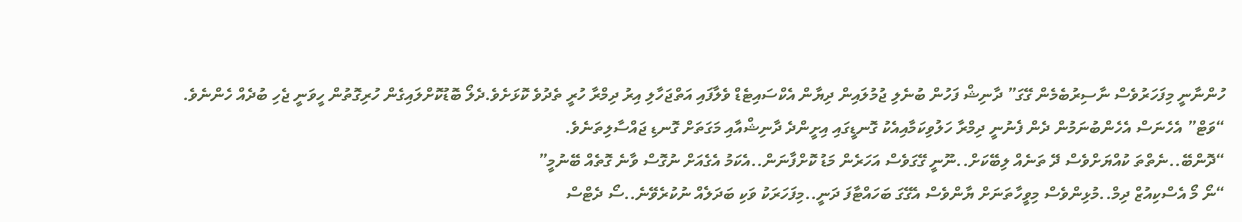ހުންނާނީ މިފަހަރުވެސް ނާސިރުބެމެން ގޭގަ” ދާނިޝް ފަހުން ބުނެލި ޖުމުލައިން ދިޔާން އެކްސައިޓެޑް ވެލާފައި އަތްޖަހާލި އިރު ދިމްރާ ހުރީ ތެދުވެ ކޮޅަށެވެ.ދެލޯ ބޮޑުކޮށްލައިގެން ހުރިގޮތުން ހީވަނީ ޖެހި ބުދެއް ހެންނެވެ.
“ވަޓް” އެހެނަސް އެހެންބުނަމުން ދެން ފެނުނީ ދިމްރާ ހަލުވިކަމާއިއެކު ގޮނޑީގައި އިށީންދެ ދާނިޝްއާއި މަގަތަށް ގޮނޑި ޖައްސާލިތަނެވެ.
“ދޮންބޭ..ނެތްތަ ކުއްޔަށްވެސް ދޭ ތަނެއް ލިބޭކަށް..ނޫނީ ގޭގަވެސް އަހަރެން މަޑު ކޮށްފާނަން..އެކަމު އެގެއަށް ނުގޮސް ވާނެ ގޮތެއް ބޭނުމީ”
“ނޯ މޯ އެސްކިއުޒް ދިމް..މުޅިންވެސް މިވީހާތަނަށް ޔާންވެސް އެގޭގަ ބަހައްޓާފަ ދަނީ..މިފަހަރަކު ވަކި ބަދަލެއް ނުކުރެވޭނެ..ސޯ ދެޓްސް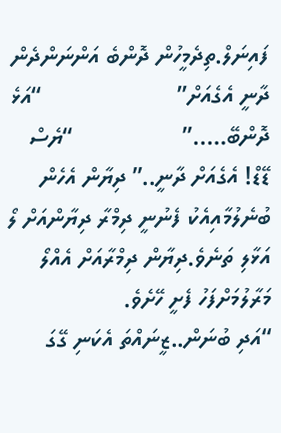ފައިނަލް.ތިދެމީހުން ދޮންބެ އަންނަންދެން ދާނީ އެގެއަށް”                     “އަޅެ ދޮންބޭ…..”                 “ޔެސް ޑޭޑް! އެގެއަށް ދާނީ..” ދިޔާން އެހެން ބުނެލުމާއިއެކު ފެނުނީ ދިމްރާ ދިޔާންއަށް ލޯ އަޅާލި ތަނެވެ.ދިޔާން ދިމްރާއަށް އެއްލޯ މަރާލުމަށްފަހު ފެށީ ހޭށެވެ.
“އަދި ބުނަން..ޒީނައްތަ އެކަނި ގޭގަ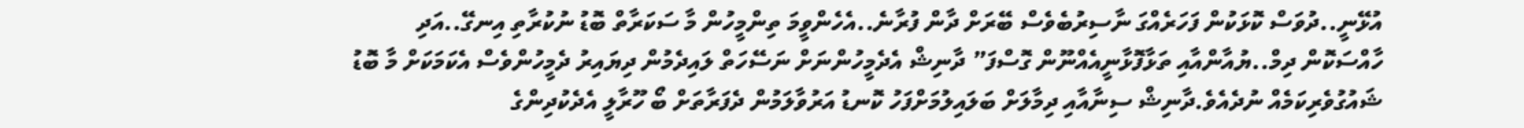އުޅޭނީ..ދުވަސް ކޮޅަކުން ފަހަރެއްގަ ނާސިރުބެވެސް ބޭރަށް ދާން ފުރާނެ..އެހެންވީމަ ތިންމީހުން މާ ސަކަރާތް ބޮޑު ނުކުރާތި އިނގޭ..އަދި ހާއްސަކޮން ދިމް..ޔުއާންއާއި ތަޅާފޮޅާނީއެއްނޫން ގޮސްފަ” ދާނިޝް އެދެމީހުންނަށް ނަސޭހަތް ލައިދެމުން ދިޔައިރު ދެމީހުންވެސް އެކަމަކަށް މާ ބޮޑު ޝައުގުވެރިކަމެއް ނުދެއެވެ.ދާނިޝް ސިނާއާއި ދިމާލަށް ބަލައިލުމަށްފަހު ކޮނޑު އަރުވާލަމުން ދެފަރާތަށް ބޯ ހޫރާލީ އެދެކުދިންގެ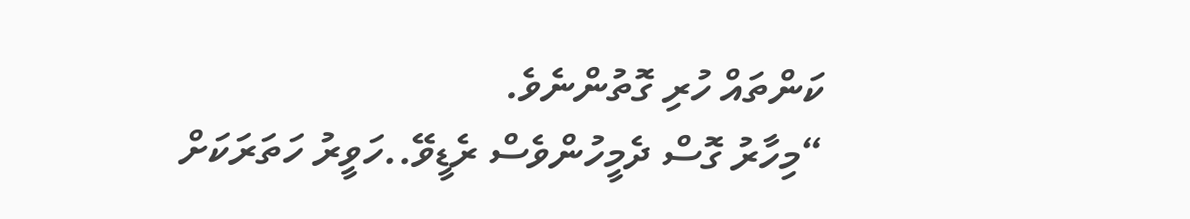ކަންތައް ހުރި ގޮތުންނެވެ.
“މިހާރު ގޮސް ދެމީހުންވެސް ރެޑީވޭ..ހަވީރު ހަތަރަކަށް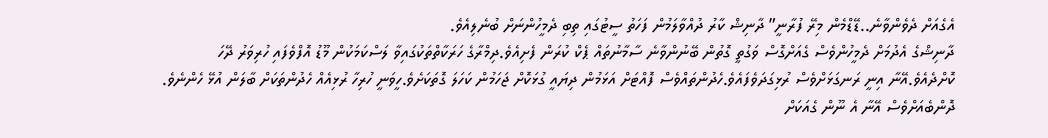އެގެއަށް ދެވެންވާނެ..ޑޭޑްމެން މިރޭ ފުރާނީ” ދާނިޝް ކާރު ދުއްވާލަމުން ފަހަތު ސީޓުގައި ތިބި ދެމީހުންނަށް ބުނެލިއެވެ.
ދާނިޝްގެ އެދުމަށް ދެމީހުންވެސް ގެއަށްގޮސް ވަގުތީ ގޮތުން ބޭނުންވާނެ ސާމާނުތައް ޕެކް ކުރަން ފެށިއެވެ.ދިމްރާގެ ހަރަކާތްތަކުގައިވާ ލަސްކަމަކުން މޫޑު އޮފްވެފައި ހުރިވަރު ދޭހަ ކޮށްދެއެވެ.އޭނާ އިނީ ރަނގަޅަށްވެސް ރުޅިގަދަވެފައެވެ.ހެދުންތައްވެސް ފޮއްޓަށް އަޅަމުން ދިޔައީ ގުޅަކޮށް ޖަހަމުން ކަހަލަ ގޮތަކަށެވެ.ހީވަނީ ހުރިހާ ރުޅިއެއް ހެދުންތަކަށް ބާލަން އުޅޭ ހެންނެވެ.
ދޮންބެއަށްވެސް އޭނާ އެ ނޫން ގެއަކަށް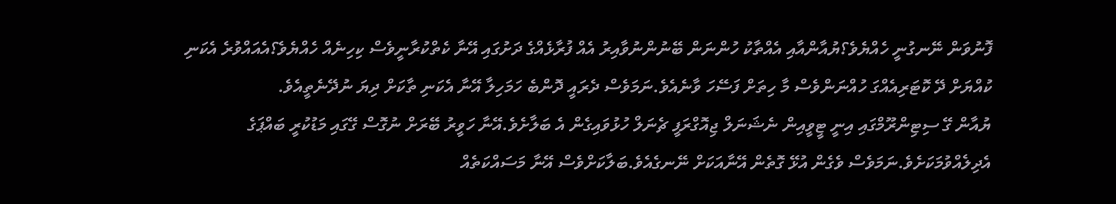ފޮނުވަން ނޭނގުނީ ހެއްޔެވެ؟ޔުއާންއާއި އެއްތާކު ހުންނަން ބޭނުންނުވާއިރު އެއް ފުރާޅެއްގެ ދަށުގައި އޭނާ ކެތްކުރާނީވެސް ކިހިނެއް ހެއްޔެވެ؟އެއައްވުރެ އެކަނި ކުއްޔަށް ދޭ ކޮޓަރިއެއްގަ ހުއްނަންވެސް މާ ހިތަށް ފަސޭހަ ވާނެއެވެ.ނަމަވެސް ދެރައީ ދޮންބެ ހަމަހިލާ އޭނާ އެކަނި ތާކަށް ދިޔަ ނުދޭނެތީއެވެ.
ޔުއާން ގޭ ސިޓިންރޫމްގައި އިނީ ޓީވީއިން ނެޝަނަލް ޖިއޮގްރަފީ ޗެނަލް ހުޅުވައިގެން އެ ބަލާށެވެ.އޭނާ ހަވީރު ބޭރަށް ނުގޮސް ގޭގައި މަޑުކުރީ ބައްޕަގެ އެދިލެއްވުމަކަށެވެ.ނަމަވެސް ވެގެން އުޅޭ ގޮތެން އޭނާއަކަށް ނޭނގެއެވެ.ބަލާކަށްވެސް އޭނާ މަސައްކަތެއް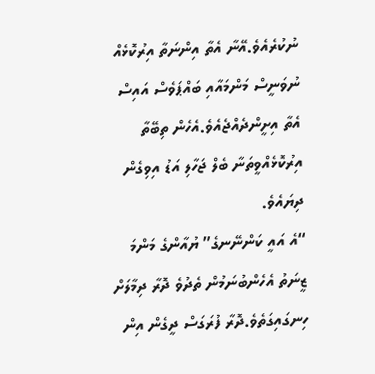ނުކުރެއެވެ.އޭނާ އެތާ އިންނަތާ އިރުކޮޅެއް ނުވަނީސް މަންމައާއި ބައްޕަވެސް އައިސް އެތާ އިށީންދެއްޖެއެވެ.އެހެން ތިބޭތާ އިރުކޮޅެއްވީތަނާ ބެލް ޖަހާލި އަޑު އިވިގެން ދިޔައެވެ.
“އެ އައީ ކަންނޭނގެ” ޔުއާންގެ މަންމަ ޒީނަތު އެހެންބުނަމުން ތެދުވެ ދޮރާ ދިމާލަށް ހިނގައިގަތެވެ.ދޮރާ ފުރަގަސް ދީގެން އިން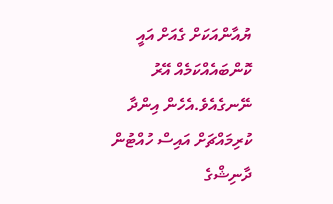ޔުއާންއަކަށް ގެއަށް އައީ ކޮންބައެއްކަމެއް އޭރު ނޭނގެއެވެ.އެހެން އިންދާ ކުރިމައްޗަށް އައިސް ހުއްޓުން ދާނިޝްގެ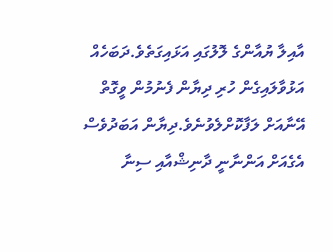އާއިލާ ޔުއާންގެ ލޮލުގައި އަޅައިގަތެވެ.ދަބަހެއް އަޅުވާލައިގެން ހުރި ދިޔާން ފެނުމުން ވީގޮތް އޭނާއަށް ލަފާކޮށްލެވުނެވެ.ދިޔާން އަބަދުވެސް އެގެއަށް އަންނާނީ ދާނިޝްއާއި ސިނާ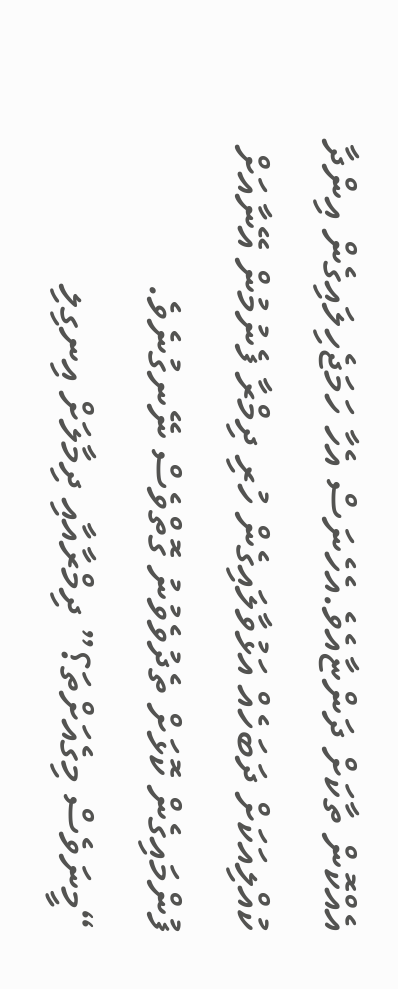އެއްކޮން ތާކަށް ދަންޏާއެވެ.އެހެނަސް އެހާ ހަމަޖެހިލައިގެން އިންދާ ކުއްލިއަކަށް ދަބަހެއް އަޅުވާލައިގެން ހުރި ދިމްރާ ފެނުމުން އޭނާއަށް ފުންމައިގެން ކޮޅަށް ތެދުވެވުނު ގޮތްވެސް ނޭނގުނެވެ.
“މީނަވެސް މިގެއަށްތަ؟” ދިމްރާއާއި ދިމާލަށް އިނގިލި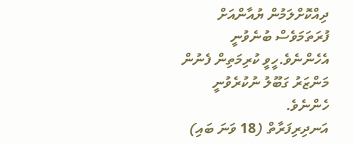ދިއްކޮށްލަމުން ޔުއާންއަށް ފުރަތަމަވެސް ބުނެވުނީ އެހެންނެވެ.ހީވީ ކުރިމަތިން ފެނުން މަންޒަރު ގަބޫލު ނުކުރެވުނީ ހެންނެވެ.
އަނދިރިފަރާތް (18 ވަނަ ބައި)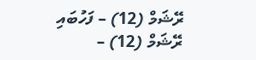ރޭޝަމް (12) – ފަހުބައި
ރޭޝަމް (12) –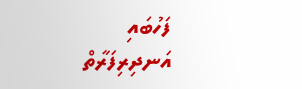ފަހުބައި
އަނދިރިފަރާތް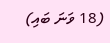(18 ވަނަ ބައި)